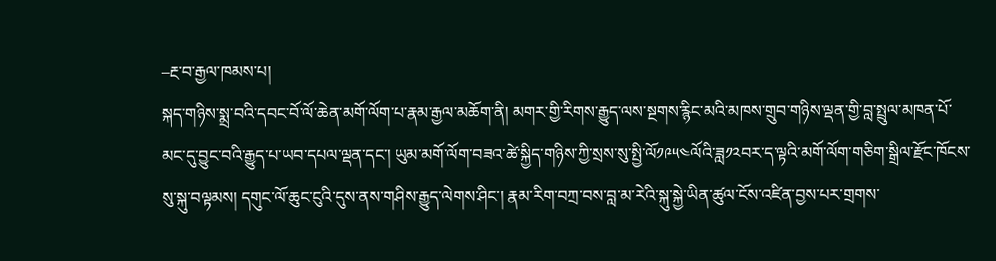–རྔ་བ་རྒྱལ་ཁམས་པ།
སྐད་གཉིས་སྨྲ་བའི་དབང་བོ་ལོ་ཆེན་མགོ་ལོག་པ་རྣམ་རྒྱལ་མཆོག་ནི། མགར་གྱི་རིགས་རྒྱུད་ལས་སྔགས་རྙིང་མའི་མཁས་གྲུབ་གཉིས་ལྡན་གྱི་བླ་སྤྲུལ་མཁན་པོ་མང་དུ་བྱུང་བའི་རྒྱུད་པ་ཡབ་དཔལ་ལྡན་དང་། ཡུམ་མགོ་ལོག་བཟའ་ཚེ་སྐྱིད་གཉིས་ཀྱི་སྲས་སུ་སྤྱི་ལོ༡༩༥༤ལོའི་ཟླ༡༢བར་ད་ལྟའི་མགོ་ལོག་གཅིག་སྒྲིལ་རྫོང་ཁོངས་སུ་སྐུ་བལྟམས། དགུང་ལོ་ཆུང་ངུའི་དུས་ནས་གཤིས་རྒྱུད་ལེགས་ཤིང་། རྣམ་རིག་བཀྲ་བས་བླ་མ་རེའི་སྐུ་སྐྱེ་ཡིན་ཚུལ་ངོས་འཛིན་བྱས་པར་གྲགས་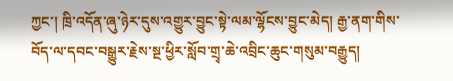ཀྱང་། ཁྲི་འདོན་ཞུ་ཉེར་དུས་འགྱུར་བྱུང་སྟེ་ལམ་ལྷོངས་བྱུང་མེད། རྒྱ་ནག་གིས་བོད་ལ་དབང་བསྒྱུར་རྗེས་སྔ་ཕྱིར་སློབ་གྲྭ་ཆེ་འབྲིང་ཆུང་གསུམ་བརྒྱུད།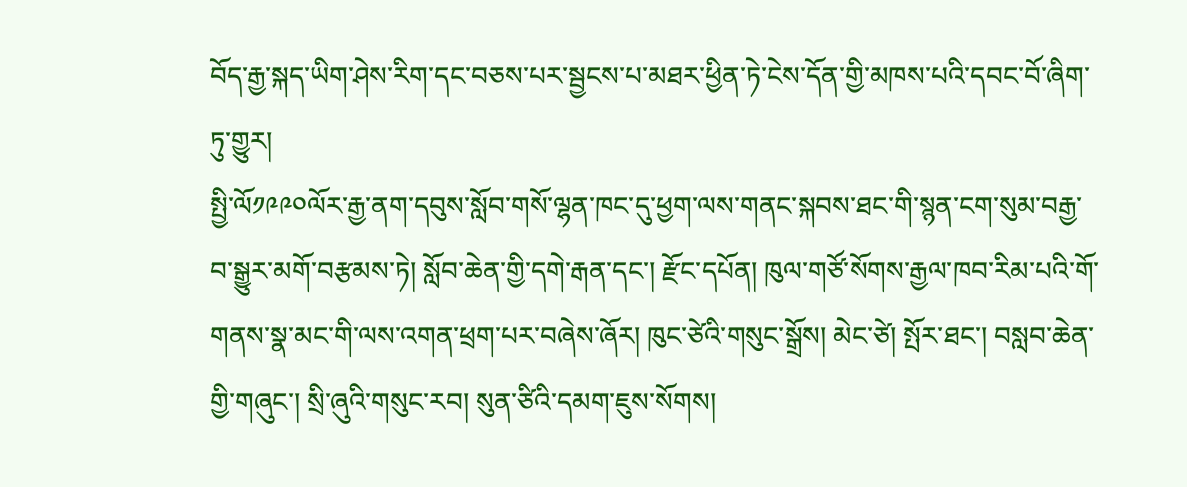བོད་རྒྱ་སྐད་ཡིག་ཤེས་རིག་དང་བཅས་པར་སྦྱངས་པ་མཐར་ཕྱིན་ཏེ་ངེས་དོན་གྱི་མཁས་པའི་དབང་བོ་ཞིག་ཏུ་གྱུར།
སྤྱི་ལོ༡༩༩༠ལོར་རྒྱ་ནག་དབུས་སློབ་གསོ་ལྷན་ཁང་དུ་ཕྱག་ལས་གནང་སྐབས་ཐང་གི་སྙན་ངག་སུམ་བརྒྱ་བ་སྒྱུར་མགོ་བརྩམས་ཏེ། སློབ་ཆེན་གྱི་དགེ་རྒན་དང་། རྫོང་དཔོན། ཁུལ་གཙོ་སོགས་རྒྱལ་ཁབ་རིམ་པའི་གོ་གནས་སྣ་མང་གི་ལས་འགན་ཕྲག་པར་བཞེས་ཞོར། ཁུང་ཙེའི་གསུང་སྒྲོས། མེང་ཙེ། སྤོར་ཐང་། བསླབ་ཆེན་གྱི་གཞུང་། སྲི་ཞུའི་གསུང་རབ། སུན་ཙིའི་དམག་ཇུས་སོགས།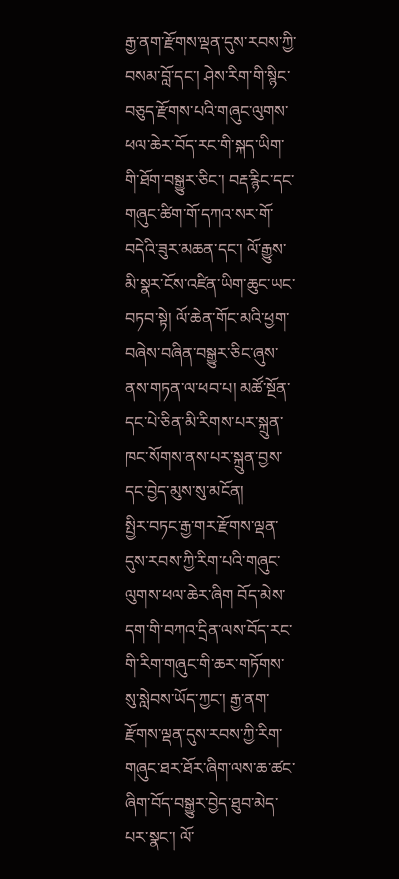རྒྱ་ནག་རྫོགས་ལྡན་དུས་རབས་ཀྱི་བསམ་བློ་དང་། ཤེས་རིག་གི་སྙིང་བཅུད་རྫོགས་པའི་གཞུང་ལུགས་ཕལ་ཆེར་བོད་རང་གི་སྐད་ཡིག་གི་ཐོག་བསྒྱུར་ཅིང་། བརྡ་རྙིང་དང་གཞུང་ཚིག་གོ་དཀའ་སར་གོ་བདེའི་ཟུར་མཆན་དང་། ལོ་རྒྱུས་མི་སྣར་ངོས་འཛིན་ཡིག་ཆུང་ཡང་བཏབ་སྟེ། ལོ་ཆེན་གོང་མའི་ཕྱག་བཞེས་བཞིན་བསྒྱུར་ཅིང་ཞུས་ནས་གཏན་ལ་ཕབ་པ། མཚོ་སྔོན་དང་པེ་ཅིན་མི་རིགས་པར་སྐྲུན་ཁང་སོགས་ནས་པར་སྐྲུན་བྱས་དང་བྱེད་མུས་སུ་མངོན།
སྤྱིར་བཏང་རྒྱ་གར་རྫོགས་ལྡན་དུས་རབས་ཀྱི་རིག་པའི་གཞུང་ལུགས་ཕལ་ཆེར་ཞིག བོད་མེས་དག་གི་བཀའ་དྲིན་ལས་བོད་རང་གི་རིག་གཞུང་གི་ཆར་གཏོགས་སུ་སླེབས་ཡོད་ཀྱང་། རྒྱ་ནག་རྫོགས་ལྡན་དུས་རབས་ཀྱི་རིག་གཞུང་ཐར་ཐོར་ཞིག་ལས་ཆ་ཚང་ཞིག་བོད་བསྒྱུར་བྱེད་ཐུབ་མེད་པར་སྣང་། ལོ་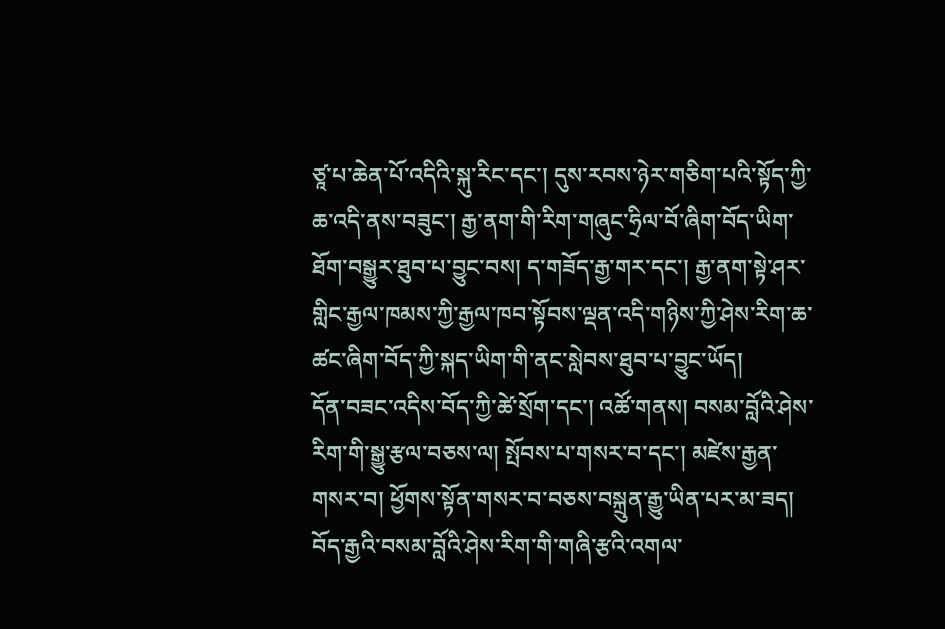ཙཱ་པ་ཆེན་པོ་འདིའི་སྐུ་རིང་དང་། དུས་རབས་ཉེར་གཅིག་པའི་སྟོད་ཀྱི་ཆ་འདི་ནས་བཟུང་། རྒྱ་ནག་གི་རིག་གཞུང་ཧྲིལ་བོ་ཞིག་བོད་ཡིག་ཐོག་བསྒྱུར་ཐུབ་པ་བྱུང་བས། ད་གཟོད་རྒྱ་གར་དང་། རྒྱ་ནག་སྟེ་ཤར་གླིང་རྒྱལ་ཁམས་ཀྱི་རྒྱལ་ཁབ་སྟོབས་ལྡན་འདི་གཉིས་ཀྱི་ཤེས་རིག་ཆ་ཚང་ཞིག་བོད་ཀྱི་སྐད་ཡིག་གི་ནང་སླེབས་ཐུབ་པ་བྱུང་ཡོད།
དོན་བཟང་འདིས་བོད་ཀྱི་ཚེ་སྲོག་དང་། འཚོ་གནས། བསམ་བློའི་ཤེས་རིག་གི་སྒྱུ་རྩལ་བཅས་ལ། སྤོབས་པ་གསར་བ་དང་། མཛེས་རྒྱན་གསར་བ། ཕྱོགས་སྟོན་གསར་བ་བཅས་བསྐྲུན་རྒྱུ་ཡིན་པར་མ་ཟད། བོད་རྒྱའི་བསམ་བློའི་ཤེས་རིག་གི་གཞི་རྩའི་འགལ་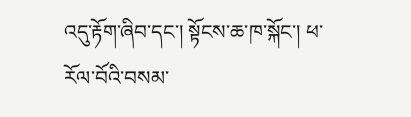འདུ་རྟོག་ཞིབ་དང་། སྟོངས་ཆ་ཁ་སྐོང་། ཕ་རོལ་བོའི་བསམ་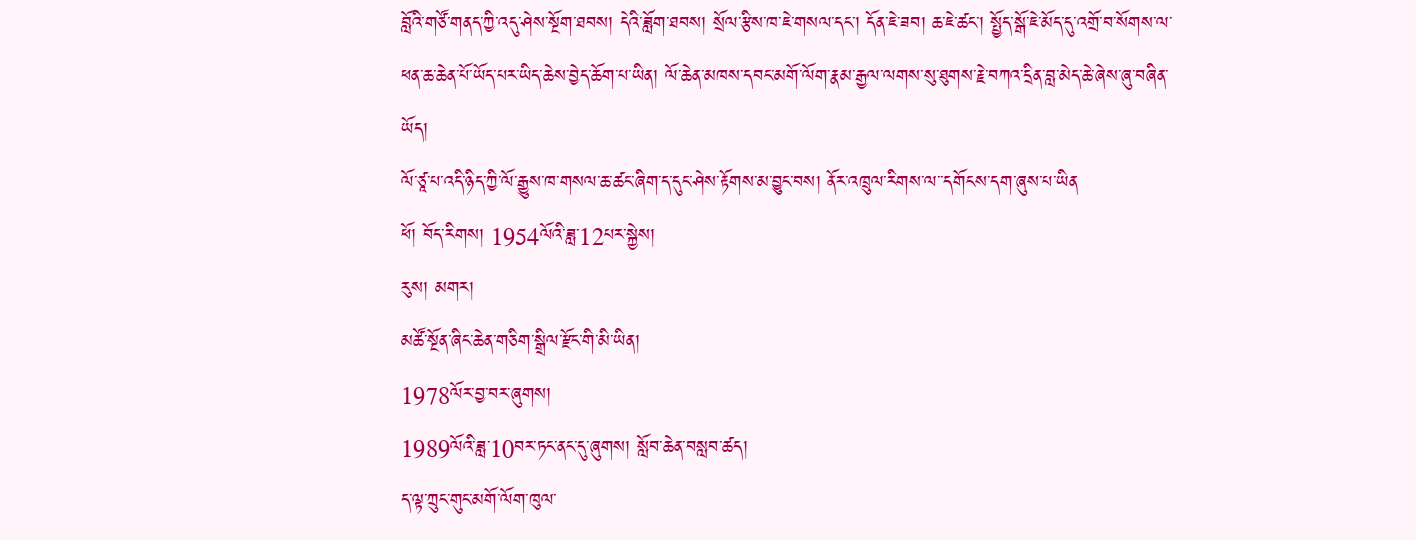བློའི་གཙོ་གནད་ཀྱི་འདུ་ཤེས་སྔོག་ཐབས། དེའི་ཟློག་ཐབས། སྲོལ་རྩིས་ཁ་ཇེ་གསལ་དང་། དོན་ཇེ་ཟབ། ཆ་ཇེ་ཚང་། སྤྱོད་སྒོ་ཇེ་མོད་དུ་འགྲོ་བ་སོགས་ལ་ཕན་ཆ་ཆེན་པོ་ཡོད་པར་ཡིད་ཆེས་བྱེད་ཆོག་པ་ཡིན། ལོ་ཆེན་མཁས་དབང་མགོ་ལོག་རྣམ་རྒྱལ་ལགས་སུ་ཐུགས་རྗེ་བཀའ་དྲིན་བླ་མེད་ཆེ་ཞེས་ཞུ་བཞིན་ཡོད།
ལོ་ཙཱ་པ་འདི་ཉིད་ཀྱི་ལོ་རྒྱུས་ཁ་གསལ་ཆ་ཚང་ཞིག་ད་དུང་ཤེས་རྟོགས་མ་བྱུང་བས། ནོར་འཁྲུལ་རིགས་ལ་་དགོངས་དག་ཞུས་པ་ཡིན
ཕོ། བོད་རིགས། 1954ལོའི་ཟླ་12པར་སྐྱེས།
རུས། མགར།
མཚོ་སྔོན་ཞིང་ཆེན་གཅིག་སྒྲིལ་རྫོང་གི་མི་ཡིན།
1978ལོར་བྱ་བར་ཞུགས།
1989ལོའི་ཟླ་10བར་ཏང་ནང་དུ་ཞུགས། སློབ་ཆེན་བསླབ་ཚད།
ད་ལྟ་ཀྲུང་གུང་མགོ་ལོག་ཁུལ་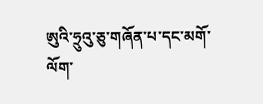ཨུའི་ཧྲུའུ་ཅུ་གཞོན་པ་དང་མགོ་ལོག་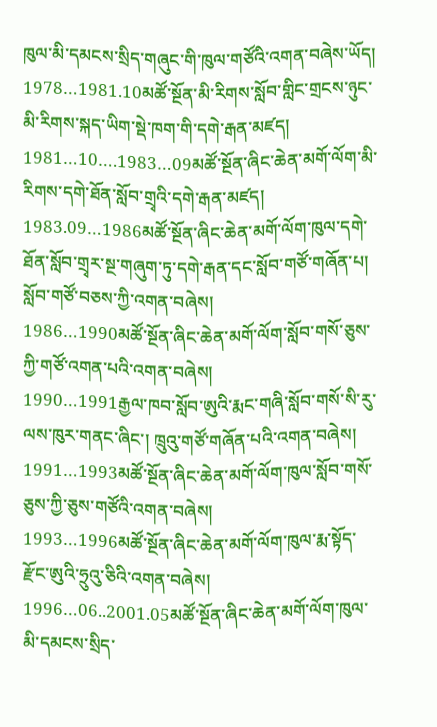ཁུལ་མི་དམངས་སྲིད་གཞུང་གི་ཁུལ་གཙོའི་འགན་བཞེས་ཡོད།
1978…1981.10མཚོ་སྔོན་མི་རིགས་སློབ་གླིང་གྲངས་ཉུང་མི་རིགས་སྐད་ཡིག་སྡེ་ཁག་གི་དགེ་རྒན་མཛད།
1981…10….1983…09མཚོ་སྔོན་ཞིང་ཆེན་མགོ་ལོག་མི་རིགས་དགེ་ཐོན་སློབ་གྲྭའི་དགེ་རྒན་མཛད།
1983.09…1986མཚོ་སྔོན་ཞིང་ཆེན་མགོ་ལོག་ཁུལ་དགེ་ཐོན་སློབ་གྲྭར་སྔ་གཞུག་ཏུ་དགེ་རྒན་དང་སློབ་གཙོ་གཞོན་པ། སློབ་གཙོ་བཅས་ཀྱི་འགན་བཞེས།
1986…1990མཚོ་སྔོན་ཞིང་ཆེན་མགོ་ལོག་སློབ་གསོ་ཅུས་ཀྱི་གཙོ་འགན་པའི་འགན་བཞེས།
1990…1991རྒྱལ་ཁབ་སློབ་ཨུའི་རྨང་གཞི་སློབ་གསོ་སི་རུ་ལས་ཁུར་གནང་ཞིང་། ཁྲུའུ་གཙོ་གཞོན་པའི་འགན་བཞེས།
1991…1993མཚོ་སྔོན་ཞིང་ཆེན་མགོ་ལོག་ཁུལ་སློབ་གསོ་ཅུས་ཀྱི་ཅུས་གཙོའི་འགན་བཞེས།
1993…1996མཚོ་སྔོན་ཞིང་ཆེན་མགོ་ལོག་ཁུལ་རྨ་སྟོད་རྫོང་ཨུའི་ཧྲུའུ་ཅིའི་འགན་བཞེས།
1996…06..2001.05མཚོ་སྔོན་ཞིང་ཆེན་མགོ་ལོག་ཁུལ་མི་དམངས་སྲིད་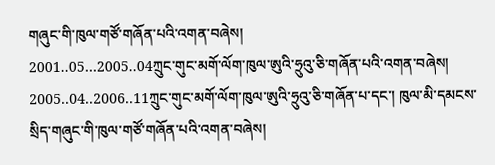གཞུང་གི་ཁུལ་གཙོ་གཞོན་པའི་འགན་བཞེས།
2001..05…2005..04ཀྲུང་གུང་མགོ་ལོག་ཁུལ་ཨུའི་ཧྲུའུ་ཅི་གཞོན་པའི་འགན་བཞེས།
2005..04..2006..11ཀྲུང་གུང་མགོ་ལོག་ཁུལ་ཨུའི་ཧྲུའུ་ཅི་གཞོན་པ་དང་། ཁུལ་མི་དམངས་སྲིད་གཞུང་གི་ཁུལ་གཙོ་གཞོན་པའི་འགན་བཞེས།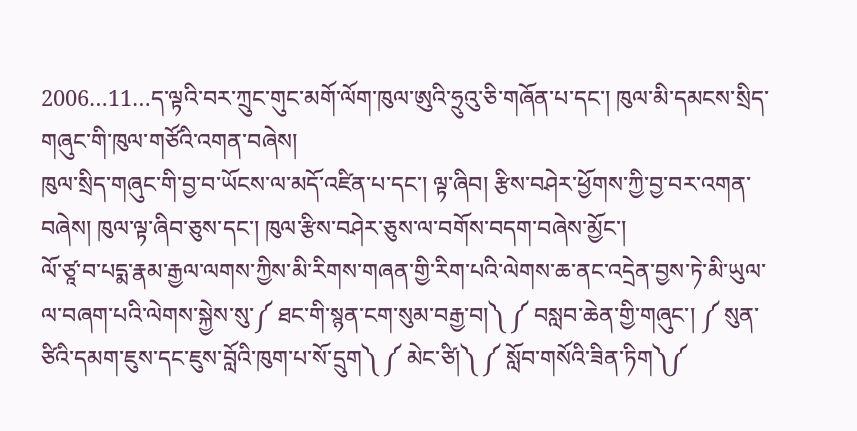2006…11…ད་ལྟའི་བར་ཀྲུང་གུང་མགོ་ལོག་ཁུལ་ཨུའི་ཧྲུའུ་ཅི་གཞོན་པ་དང་། ཁུལ་མི་དམངས་སྲིད་གཞུང་གི་ཁུལ་གཙོའི་འགན་བཞེས།
ཁུལ་སྲིད་གཞུང་གི་བྱ་བ་ཡོངས་ལ་མདོ་འཛིན་པ་དང་། ལྟ་ཞིབ། རྩིས་བཤེར་ཕྱོགས་ཀྱི་བྱ་བར་འགན་བཞེས། ཁུལ་ལྟ་ཞིབ་ཅུས་དང་། ཁུལ་རྩིས་བཤེར་ཅུས་ལ་བགོས་བདག་བཞེས་མྱོང་།
ལོ་ཙཱ་བ་པདྨ་རྣམ་རྒྱལ་ལགས་ཀྱིས་མི་རིགས་གཞན་གྱི་རིག་པའི་ལེགས་ཆ་ནང་འདྲེན་བྱས་ཏེ་མི་ཡུལ་ལ་བཞག་པའི་ལེགས་སྐྱེས་སུ་༼ ཐང་གི་སྙན་ངག་སུམ་བརྒྱ་བ།༽ ༼ བསླབ་ཆེན་གྱི་གཞུང་། ༼ སུན་ཙིའི་དམག་ཇུས་དང་ཇུས་བློའི་ཁུག་པ་སོ་དྲུག༽ ༼ མེང་ཙི།༽ ༼ སློབ་གསོའི་ཟིན་ཏིག༽༼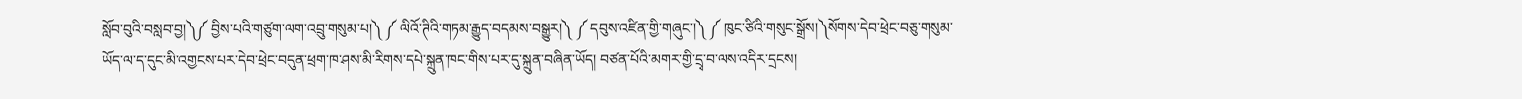སློབ་བུའི་བསླབ་བྱ།༽༼ བྱིས་པའི་གཙུག་ལག་འབྲུ་གསུམ་པ།༽ ༼ ལིའོ་ཊིའི་གཏམ་རྒྱུད་བདམས་བསྒྱུར།༽ ༼ དབུས་འཛིན་གྱི་གཞུང་།༽ ༼ ཁུང་ཙིའི་གསུང་སྒྲོས།༽སོགས་དེབ་ཕྲེང་བཅུ་གསུམ་ཡོད་ལ་ད་དུང་མི་འགྱངས་པར་དེབ་ཕྲེང་བདུན་ཕྲག་ཁ་ཤས་མི་རིགས་དཔེ་སྐྲུན་ཁང་གིས་པར་དུ་སྐྲུན་བཞིན་ཡོད། བཙན་པོའི་མགར་གྱི་དྲྭ་བ་ལས་འདིར་དྲངས།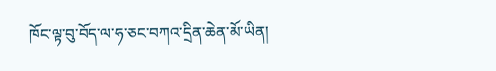ཁོང་ལྟ་བུ་བོད་ལ་ཧ་ཅང་བཀའ་དྲིན་ཆེན་མོ་ཡིན།